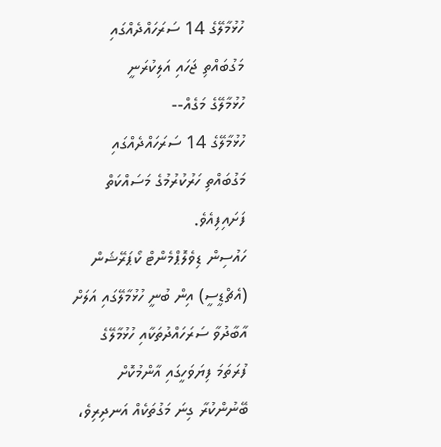ހުޅުމާލޭގެ 14 ސަރަހައްދެއްގައި މަގުބައްތި ޖަހައި އަލިކުރަނީ
ހުޅުމާލޭގެ މަގެއް--
ހުޅުމާލޭގެ 14 ސަރަހައްދެއްގައި މަގުބައްތި ހަރުކުރުމުގެ މަސައްކަތް ފަށައިފިއެވެ.
ހައުސިން ޑިވެލޮޕްމެންޓް ކޯޕަރޭޝަން (އެޗްޑީސީ) އިން ބުނީ ހުޅުމާލޭގައި އަލަށް އާބާދުވާ ސަރަހައްދުތަކާއި ހުޅުމާލޭގެ ފުރަތަމަ ފިޔަވަހީގައި އާންމުކޮށް ބޭނުންކުރާ ގިނަ މަގުތަކެއް އަނދިރިވެ،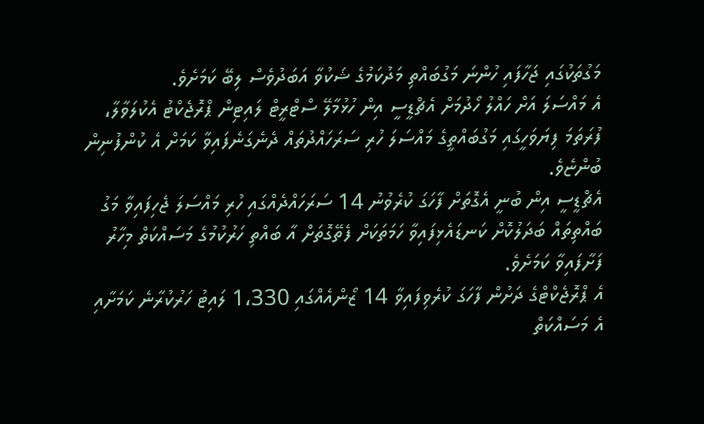މަގުތަކުގައި ޖަހާފައި ހުންނަ މަގުބައްތި މަދުކަމުގެ ޝަކުވާ އަބަދުވެސް ލިބޭ ކަމަށެވެ.
އެ މައްސަލަ އަށް ހައްލު ހޯދުމަށް އެޗްޑީސީ އިން ހުޅުމާލޭ ސްޓްރީޓް ލައިޓިން ޕްރޮޖެކްޓު އެކުލަވާލާ، ފުރަތަމަ ފިޔަވަހީގައި މަގުބައްތީގެ މައްސަލަ ހުރި ސަރަހައްދުތައް ދެނެގަނެފައިވާ ކަމަށް އެ ކުންފުނިން ބުންޏެވެ.
އެޗްޑީސީ އިން ބުނީ އެގޮތަށް ފާހަގަ ކުރެވުނު 14 ސަރަހައްދެއްގައި ހުރި މައްސަލަ ޖެހިފައިވާ މަގު ބައްތިތައް ބަދަލުކޮށް ކަނޑައެޅިފައިވާ ހަމަތަކަށް ފެތޭގޮތަށް އާ ބައްތި ހަރުކުމުގެ މަސައްކަތް މިހާރު ފަށާފައިވާ ކަމަށެވެ.
އެ ޕްރޮޖެކްޓްގެ ދަށުން ފާހަގަ ކުރެވިފައިވާ 14 ޒޯންއެއްގައި 1،330 ލައިޓު ހަރުކުރާނެ ކަމަށާއި އެ މަސައްކަތް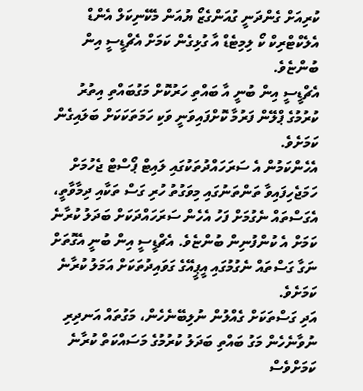ކުރިއަށް ގެންދަނީ ގުއަންގެޒޯ ޔުއަން މެކޭނިކަލް އެންޑް އެލެކްޓްރިކް ކޯ ލިމިޓެޑް އާ ގުޅިގެން ކަމަށް އެޗްޑީސީ އިން ބުންޏެވެ.
އެޗްޑީސީ އިން ބުނީ އާ ބައްތި ހަރުކޮށް މަގުބައްތި އިތުރު ކުރުމުގެ ޕްލޭން ފަރުމާ ކޮށްފައިވަނީ ވަކި ހަމަތަކަކަށް ބަލައިގެން ކަމަށެވެ.
އެހެންކަމުން އެ ސަރަހައްދުތަކުގައި ލައިޓް ޕޯސްޓް ޖެހުމަށް ހަމަޖެހިފައިވާ ތަންތަނުގައި މިވަގުތު ހުރި ގަސް ތަކާއި ދިމާވާތީ، އެގަސްތައް ނެގުމަށް ފަހު އެހެން ސަރަހައްދަކަށް ބަދަލު ކުރާނެ ކަމަށް އެ ކުންފުނިން ބުންޏެވެ. އެޗްޑީސީ އިން ބުނީ އެގޮތަށް ނަގާ ގަސްތައް ނެގުމުގައި އީޕީއޭގެ ގަވައިދުތަކަށް އަމަލު ކުރާނެ ކަމަށެވެ.
އަދި ގަސްތަކަށް ގެއްލުން ނުލިބޭނެހެން، މަގުތައް އަނދިރި ނުވާނެހެން މަގު ބައްތި ބަދަލު ކުރުމުގެ މަސައްކަތް ކުރާނެ ކަމަށްވެސް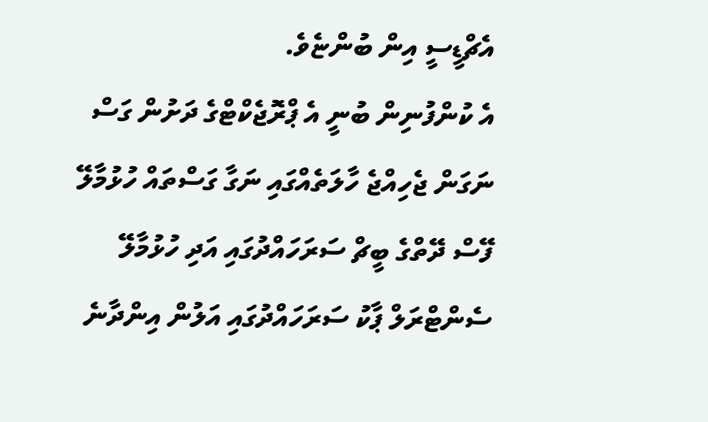އެޗްޑީސީ އިން ބުންޏެވެ.
އެ ކުންފުނިން ބުނީ އެ ޕްރޮޖެކްޓްގެ ދަށުން ގަސް ނަގަން ޖެހިއްޖެ ހާލަތެއްގައި ނަގާ ގަސްތައް ހުޅުމާލޭ ފޭސް ދޭތްގެ ބީޗް ސަރަހައްދުގައި އަދި ހުޅުމާލޭ ސެންޓްރަލް ޕާކު ސަރަހައްދުގައި އަލުން އިންދާނެ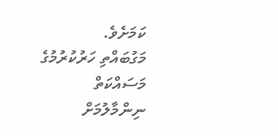ކަމަށެވެ.
މަގުބައްތި ހަރުކުރުމުގެ މަސައްކަތް ނިންމާލުމަށް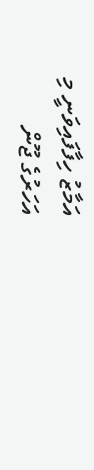އަމާޒު ހިފާފައިވަނީ މި އަހަރުގެ ޖޫން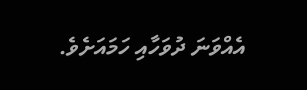އެއްވަނަ ދުވަހާއި ހަމައަށެވެ.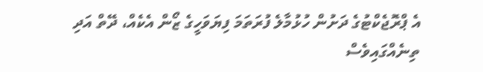އެ ޕްރޮޖެކްޓުގެ ދަށުން ހުޅުމާލެ ފުރަތަމަ ފިޔަވަހީގެ ޒޯން އެކެއް، ދޭތް އަދި ތިނެއްގައިވެސް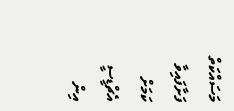މަސައްކަތް ފަށާފައިވާ ކަމަށް އެޗްޑީސީ އިން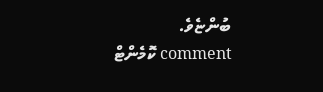ބުންޏެވެ.
comment ކޮމެންޓް